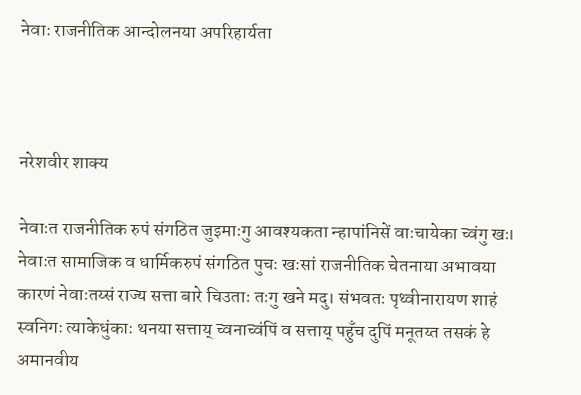नेवाः राजनीतिक आन्दोलनया अपरिहार्यता



नरेशवीर शाक्य

नेवाःत राजनीतिक रुपं संगठित जुइमाःगु आवश्यकता न्हापांनिसें वाःचायेका च्वंगु खः। नेवाःत सामाजिक व धार्मिकरुपं संगठित पुचः खःसां राजनीतिक चेतनाया अभावया कारणं नेवाःतय्सं राज्य सत्ता बारे चिउताः तःगु खने मदु। संभवतः पृथ्वीनारायण शाहं स्वनिगः त्याकेधुंकाः थनया सत्ताय् च्वनाच्वंपिं व सत्ताय् पहुँच दुपिं मनूतय्त तसकं हे अमानवीय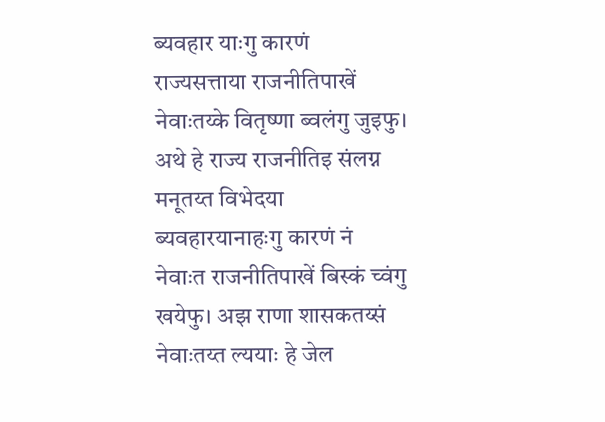ब्यवहार याःगु कारणं राज्यसत्ताया राजनीतिपाखें नेवाःतय्के वितृष्णा ब्वलंगु जुइफु। अथे हे राज्य राजनीतिइ संलग्न मनूतय्त विभेदया ब्यवहारयानाहःगु कारणं नं नेवाःत राजनीतिपाखें बिस्कं च्वंगु खयेफु। अझ राणा शासकतय्सं नेवाःतय्त ल्ययाः हे जेल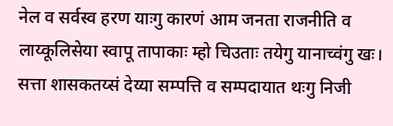नेल व सर्वस्व हरण याःगु कारणं आम जनता राजनीति व लाय्कूलिसेया स्वापू तापाकाः म्हो चिउताः तयेगु यानाच्वंगु खः। सत्ता शासकतय्सं देय्या सम्पत्ति व सम्पदायात थःगु निजी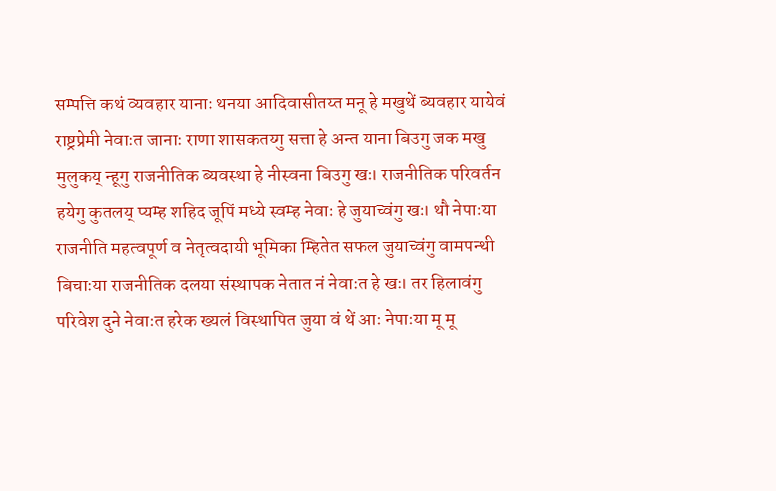सम्पत्ति कथं व्यवहार यानाः थनया आदिवासीतय्त मनू हे मखुथें ब्यवहार यायेवं राष्ट्रप्रेमी नेवाःत जानाः राणा शासकतय्गु सत्ता हे अन्त याना बिउगु जक मखु मुलुकय् न्हूगु राजनीतिक ब्यवस्था हे नीस्वना बिउगु खः। राजनीतिक परिवर्तन हयेगु कुतलय् प्यम्ह शहिद जूपिं मध्ये स्वम्ह नेवाः हे जुयाच्वंगु खः। थौ नेपाःया राजनीति महत्वपूर्ण व नेतृत्वदायी भूमिका म्हितेत सफल जुयाच्वंगु वामपन्थी बिचाःया राजनीतिक दलया संस्थापक नेतात नं नेवाःत हे खः। तर हिलावंगु परिवेश दुने नेवाःत हरेक ख्यलं विस्थापित जुया वं थें आः नेपाःया मू मू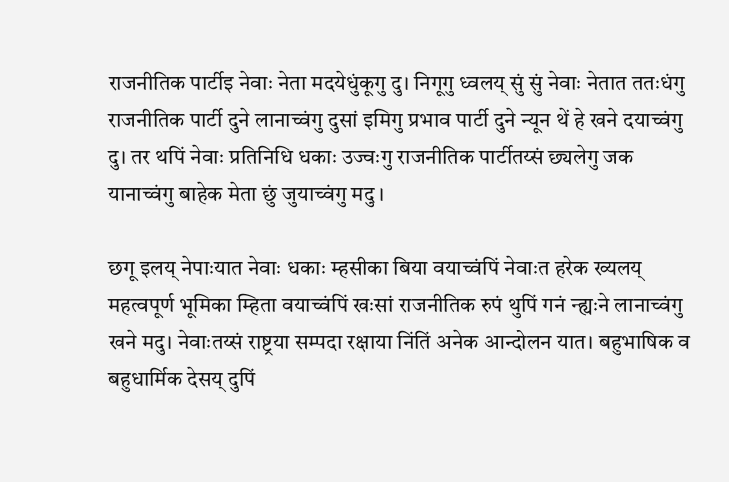राजनीतिक पार्टीइ नेवाः नेता मदयेधुंकूगु दु। निगूगु ध्वलय् सुं सुं नेवाः नेतात ततःधंगु राजनीतिक पार्टी दुने लानाच्वंगु दुसां इमिगु प्रभाव पार्टी दुने न्यून थें हे खने दयाच्वंगु दु। तर थपिं नेवाः प्रतिनिधि धकाः उज्वःगु राजनीतिक पार्टीतय्सं छ्यलेगु जक यानाच्वंगु बाहेक मेता छुं जुयाच्वंगु मदु ।

छगू इलय् नेपाःयात नेवाः धकाः म्हसीका बिया वयाच्वंपिं नेवाःत हरेक ख्यलय् महत्वपूर्ण भूमिका म्हिता वयाच्वंपिं खःसां राजनीतिक रुपं थुपिं गनं न्ह्यःने लानाच्वंगु खने मदु। नेवाःतय्सं राष्ट्रया सम्पदा रक्षाया निंतिं अनेक आन्दोलन यात। बहुभाषिक व बहुधार्मिक देसय् दुपिं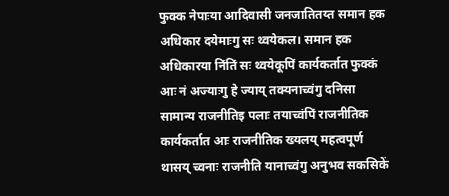फुक्क नेपाःया आदिवासी जनजातितय्त समान हक अधिकार दयेमाःगु सः थ्वयेकल। समान हक अधिकारया निंतिं सः थ्वयेकूपिं कार्यकर्तात फुक्कं आः नं अज्याःगु हे ज्याय् तक्यनाच्वंगु दनिसा सामान्य राजनीतिइ पलाः तयाच्वंपिं राजनीतिक कार्यकर्तात आः राजनीतिक ख्यलय् महत्वपूर्ण थासय् च्वनाः राजनीति यानाच्वंगु अनुभव सकसिकें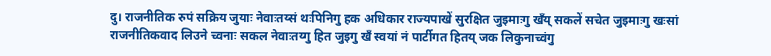दु। राजनीतिक रुपं सक्रिय जुयाः नेवाःतय्सं थःपिनिगु हक अधिकार राज्यपाखें सुरक्षित जुइमाःगु खँय् सकलें सचेत जुइमाःगु खःसां राजनीतिकवाद लिउने च्वनाः सकल नेवाःतय्गु हित जुइगु खँ स्वयां नं पार्टीगत हितय् जक लिकुनाच्वंगु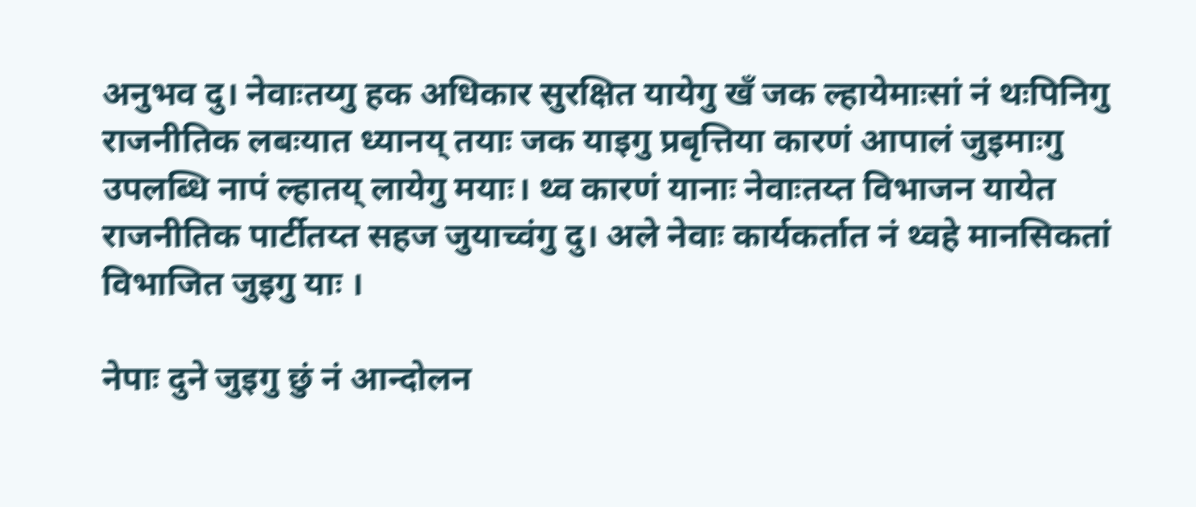अनुभव दु। नेवाःतय्गु हक अधिकार सुरक्षित यायेगु खँ जक ल्हायेमाःसां नं थःपिनिगु राजनीतिक लबःयात ध्यानय् तयाः जक याइगु प्रबृत्तिया कारणं आपालं जुइमाःगु उपलब्धि नापं ल्हातय् लायेगु मयाः। थ्व कारणं यानाः नेवाःतय्त विभाजन यायेत राजनीतिक पार्टीतय्त सहज जुयाच्वंगु दु। अले नेवाः कार्यकर्तात नं थ्वहे मानसिकतां विभाजित जुइगु याः ।

नेपाः दुने जुइगु छुं नं आन्दोलन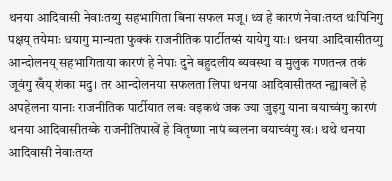थनया आदिवासी नेवाःतय्गु सहभागिता बिना सफल मजू। थ्व हे कारणं नेवाःतय्त थःपिनिगु पक्षय् तयेमाः धयागु मान्यता फुक्कं राजनीतिक पार्टीतय्सं यायेगु याः। थनया आदिवासीतय्गु आन्दोलनय् सहभागिताया कारणं हे नेपाः दुने बहुदलीय ब्यवस्था व मुलुक गणतन्त्र तकं जूवंगु खँय् शंका मदु। तर आन्दोलनया सफलता लिपा थनया आदिवासीतय्त न्ह्याबलें हे अपहेलना यानाः राजनीतिक पार्टीयात लबः वइकथं जक ज्या जुइगु याना वयाच्वंगु कारणं थनया आदिवासीतय्के राजनीतिपाखें हे वितृष्णा नापं ब्वलना वयाच्वंगु खः। थथे थनया आदिवासी नेवाःतय्त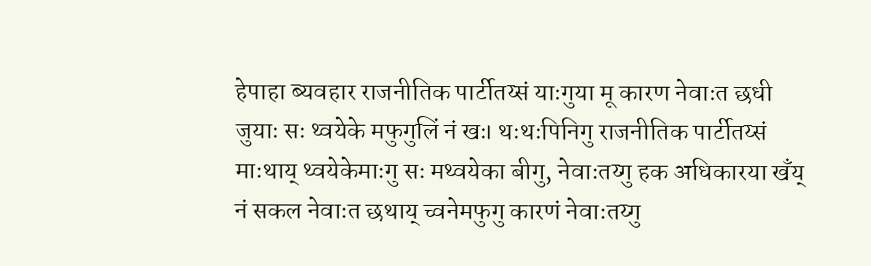हेपाहा ब्यवहार राजनीतिक पार्टीतय्सं याःगुया मू कारण नेवाःत छधी जुयाः सः थ्वयेके मफुगुलिं नं खः। थःथःपिनिगु राजनीतिक पार्टीतय्सं माःथाय् थ्वयेकेमाःगु सः मथ्वयेका बीगु, नेवाःतय्गु हक अधिकारया खँय् नं सकल नेवाःत छथाय् च्वनेमफुगु कारणं नेवाःतय्गु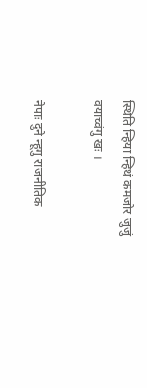स्थिति न्हिया न्हिथं कमजोर जुजुं वयाच्वंगु खः ।

नेपाः दुने न्हूगु राजनीतिक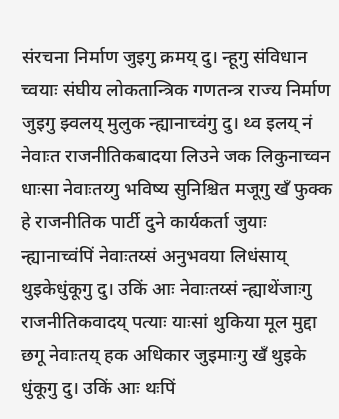संरचना निर्माण जुइगु क्रमय् दु। न्हूगु संविधान च्वयाः संघीय लोकतान्त्रिक गणतन्त्र राज्य निर्माण जुइगु झ्वलय् मुलुक न्ह्यानाच्वंगु दु। थ्व इलय् नं नेवाःत राजनीतिकबादया लिउने जक लिकुनाच्वन धाःसा नेवाःतय्गु भविष्य सुनिश्चित मजूगु खँ फुक्क हे राजनीतिक पार्टी दुने कार्यकर्ता जुयाः न्ह्यानाच्वंपिं नेवाःतय्सं अनुभवया लिधंसाय् थुइकेधुंकूगु दु। उकिं आः नेवाःतय्सं न्ह्याथेंजाःगु राजनीतिकवादय् पत्याः याःसां थुकिया मूल मुद्दा छगू नेवाःतय् हक अधिकार जुइमाःगु खँ थुइके धुंकूगु दु। उकिं आः थःपिं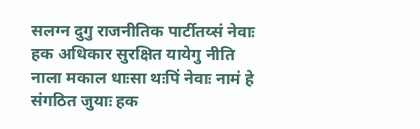सलग्न दुगु राजनीतिक पार्टीतय्सं नेवाः हक अधिकार सुरक्षित यायेगु नीति नाला मकाल धाःसा थःपिं नेवाः नामं हे संगठित जुयाः हक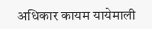अधिकार कायम यायेमाली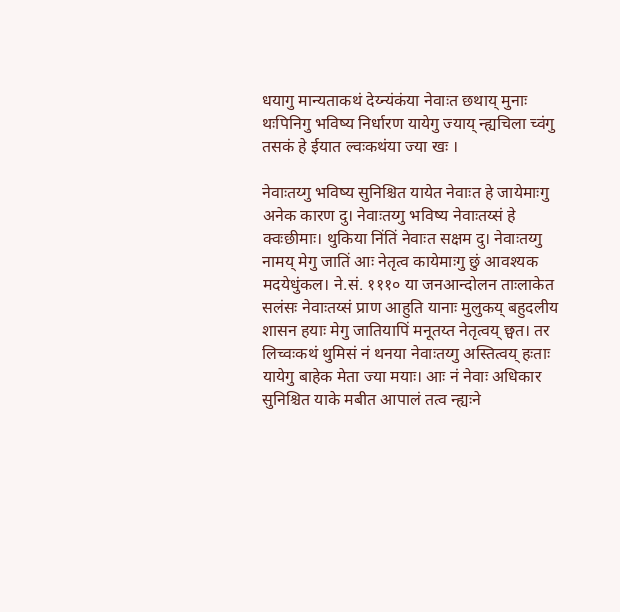धयागु मान्यताकथं देय्न्यंकंया नेवाःत छथाय् मुनाः थःपिनिगु भविष्य निर्धारण यायेगु ज्याय् न्ह्यचिला च्वंगु तसकं हे ईयात ल्वःकथंया ज्या खः ।

नेवाःतय्गु भविष्य सुनिश्चित यायेत नेवाःत हे जायेमाःगु अनेक कारण दु। नेवाःतय्गु भविष्य नेवाःतय्सं हे क्वःछीमाः। थुकिया निंतिं नेवाःत सक्षम दु। नेवाःतय्गु नामय् मेगु जातिं आः नेतृत्व कायेमाःगु छुं आवश्यक मदयेधुंकल। ने.सं. १११० या जनआन्दोलन ताःलाकेत सलंसः नेवाःतय्सं प्राण आहुति यानाः मुलुकय् बहुदलीय शासन हयाः मेगु जातियापिं मनूतय्त नेतृत्वय् छ्वत। तर लिच्वःकथं थुमिसं नं थनया नेवाःतय्गु अस्तित्वय् हःताः यायेगु बाहेक मेता ज्या मयाः। आः नं नेवाः अधिकार सुनिश्चित याके मबीत आपालं तत्व न्ह्यःने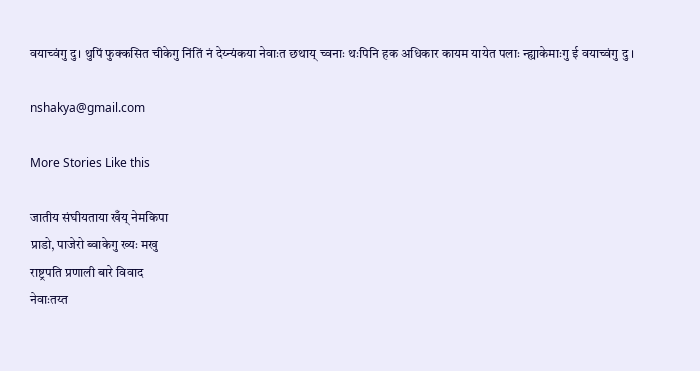वयाच्वंगु दु। थुपिं फुक्कसित चीकेगु निंतिं नं देय्न्यंकया नेवाःत छथाय् च्वनाः थःपिनि हक अधिकार कायम यायेत पलाः न्ह्याकेमाःगु ई वयाच्वंगु दु ।

nshakya@gmail.com

More Stories Like this

जातीय संघीयताया खँय् नेमकिपा
प्राडो, पाजेरो ब्वाकेगु ख्यः मखु
राष्ट्रपति प्रणाली बारे विवाद
नेवाःतय्त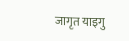जागृत याइगु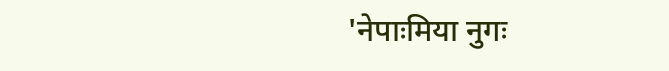'नेपाःमिया नुगः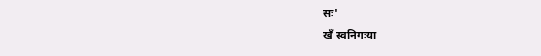सः'
खँ स्वनिगःया